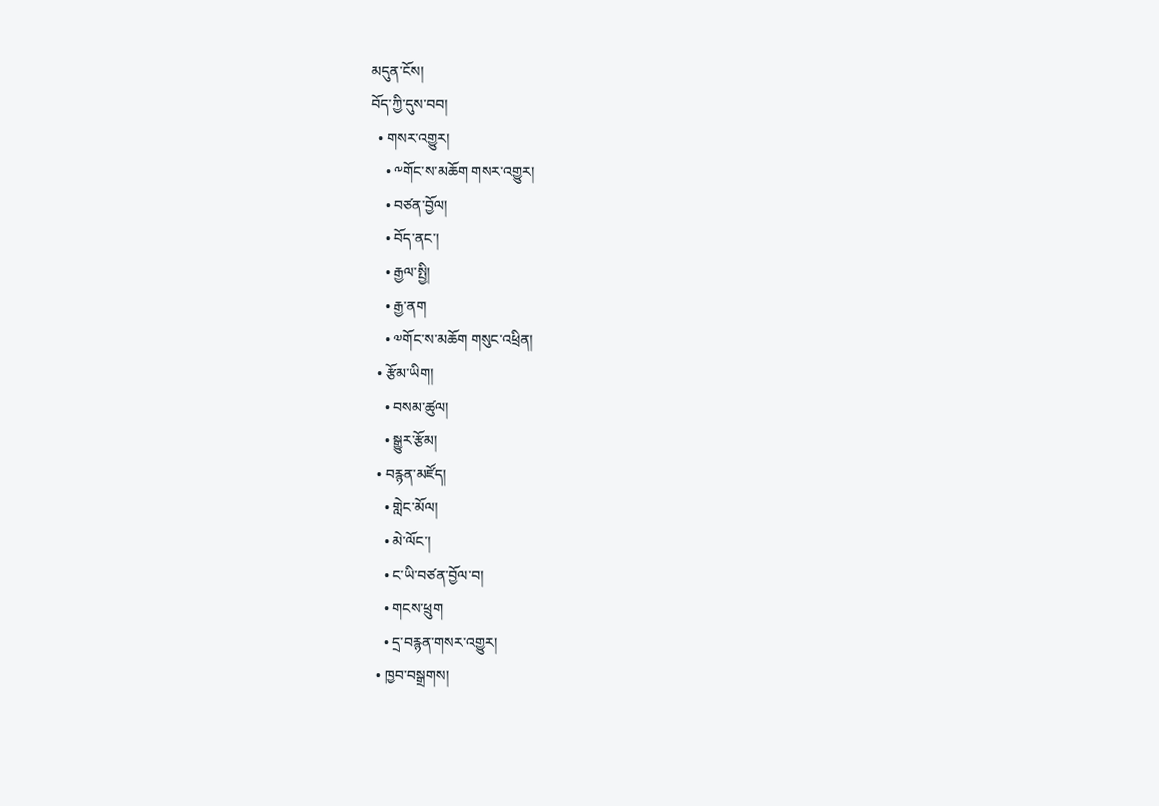མདུན་ངོས།
བོད་ཀྱི་དུས་བབ།
  • གསར་འགྱུར།
    • ༸གོང་ས་མཆོག གསར་འགྱུར།
    • བཙན་བྱོལ།
    • བོད་ནང་།
    • རྒྱལ་སྤྱི།
    • རྒྱ་ནག
    • ༧གོང་ས་མཆོག གསུང་འཕྲིན།
  • རྩོམ་ཡིག།
    • བསམ་ཚུལ།
    • སྒྱུར་རྩོམ།
  • བརྙན་མཛོད།
    • གླེང་མོལ།
    • མེ་ལོང་།
    • ང་ཡི་བཙན་བྱོལ་བ།
    • གངས་ཕྲུག
    • དྲ་བརྙན་གསར་འགྱུར།
  • ཁྱབ་བསྒྲགས།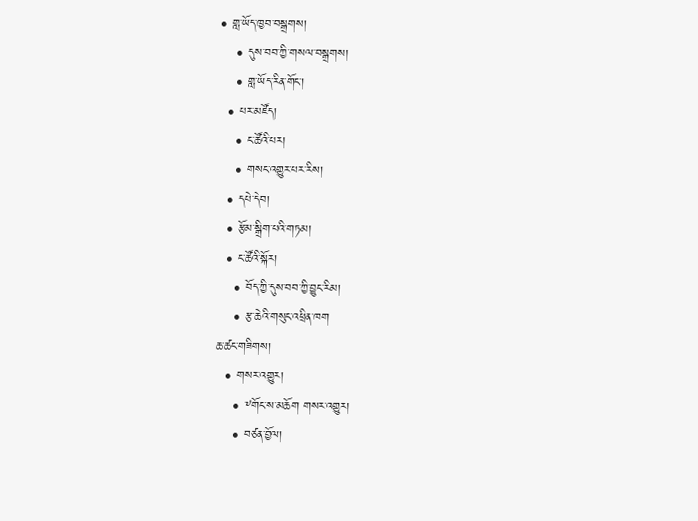• གླ་ཡོད་ཁྱབ་བསྒྲགས།
    • དུས་བབ་ཀྱི་གསལ་བསྒྲགས།
    • གླ་ཡོད་རིན་གོང་།
  • པར་མཛོད།
    • ང་ཚོའི་པར།
    • གསང་འགྱུར་པར་རིས།
  • དཔེ་དེབ།
  • རྩོམ་སྒྲིག་པའི་གཏམ།
  • ང་ཚོའི་སྐོར།
    • བོད་ཀྱི་དུས་བབ་ཀྱི་བྱུང་རིམ།
    • རྩ་ཆེའི་གསུང་འཕྲིན་ཁག
ཆ་ཚང་གཟིགས།
  • གསར་འགྱུར།
    • ༸གོང་ས་མཆོག གསར་འགྱུར།
    • བཙན་བྱོལ།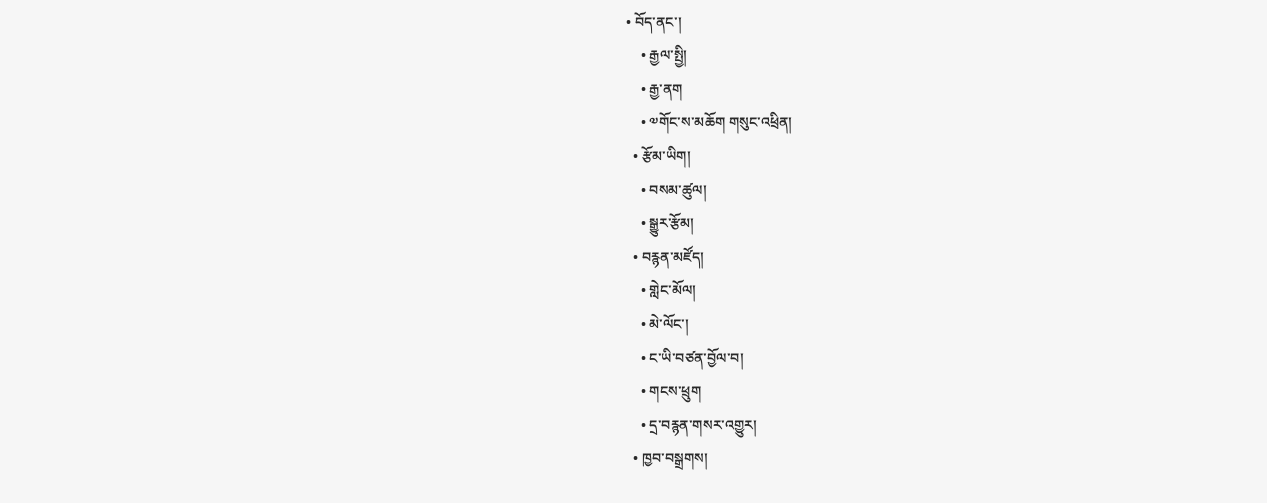• བོད་ནང་།
    • རྒྱལ་སྤྱི།
    • རྒྱ་ནག
    • ༧གོང་ས་མཆོག གསུང་འཕྲིན།
  • རྩོམ་ཡིག།
    • བསམ་ཚུལ།
    • སྒྱུར་རྩོམ།
  • བརྙན་མཛོད།
    • གླེང་མོལ།
    • མེ་ལོང་།
    • ང་ཡི་བཙན་བྱོལ་བ།
    • གངས་ཕྲུག
    • དྲ་བརྙན་གསར་འགྱུར།
  • ཁྱབ་བསྒྲགས།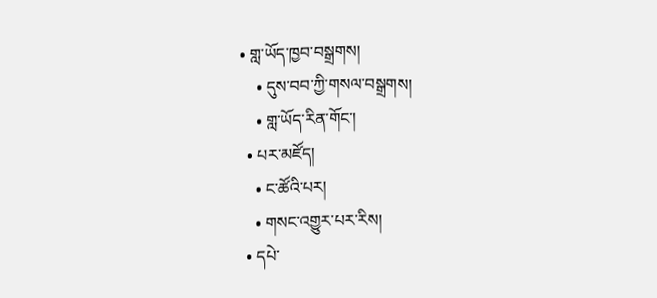• གླ་ཡོད་ཁྱབ་བསྒྲགས།
    • དུས་བབ་ཀྱི་གསལ་བསྒྲགས།
    • གླ་ཡོད་རིན་གོང་།
  • པར་མཛོད།
    • ང་ཚོའི་པར།
    • གསང་འགྱུར་པར་རིས།
  • དཔེ་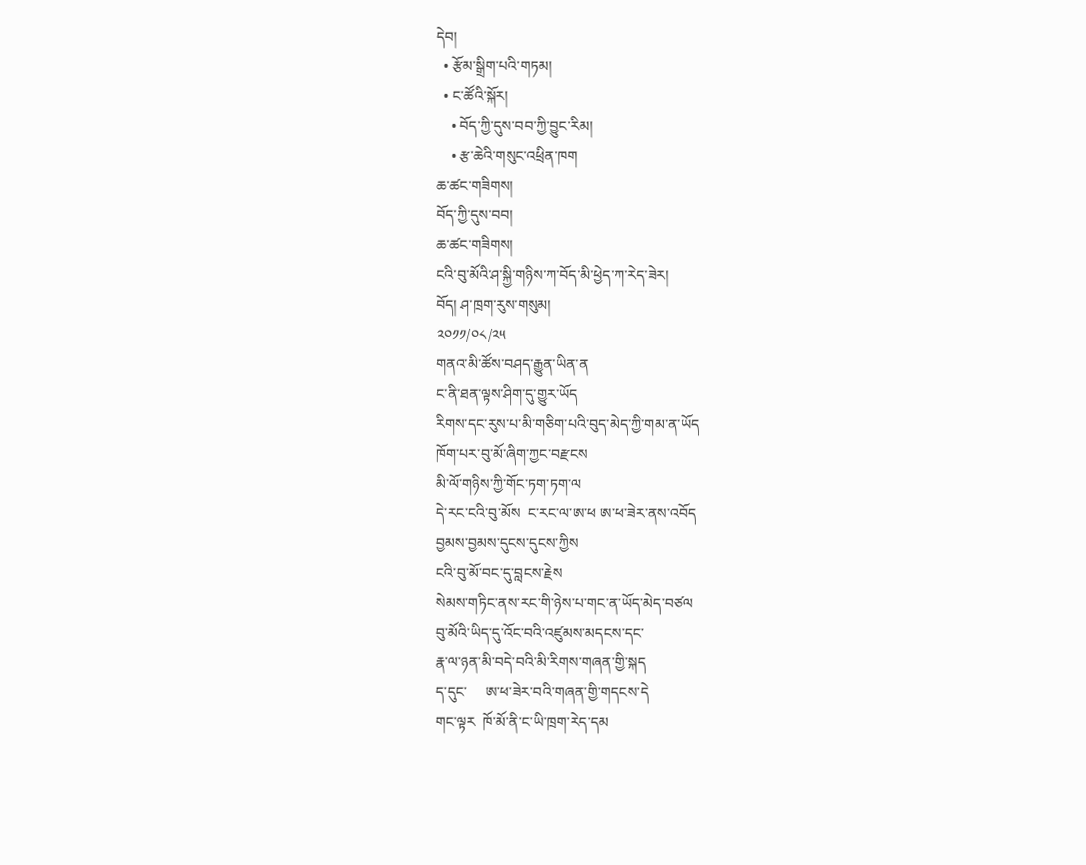དེབ།
  • རྩོམ་སྒྲིག་པའི་གཏམ།
  • ང་ཚོའི་སྐོར།
    • བོད་ཀྱི་དུས་བབ་ཀྱི་བྱུང་རིམ།
    • རྩ་ཆེའི་གསུང་འཕྲིན་ཁག
ཆ་ཚང་གཟིགས།
བོད་ཀྱི་དུས་བབ།
ཆ་ཚང་གཟིགས།
ངའི་བུ་མོའི་ཤ་སྐྱི་གཉིས་ཀ་བོད་མི་ཕྱེད་ཀ་རེད་ཟེར།
བོད། ཤ་ཁྲག་རུས་གསུམ།
༢༠༡༡/༠༨/༢༥
གནའ་མི་ཚོས་བཤད་རྒྱུན་ཡིན་ན
ང་ནི་ཐན་ལྟས་ཤིག་དུ་གྱུར་ཡོད
རིགས་དང་རུས་པ་མི་གཅིག་པའི་བུད་མེད་ཀྱི་གམ་ན་ཡོད
ཁོག་པར་བུ་མོ་ཞིག་ཀྱང་བརྫངས
མི་ལོ་གཉིས་ཀྱི་གོང་ཏག་ཏག་ལ
དེ་རང་ངའི་བུ་མོས  ང་རང་ལ་ཨ་ཕ ཨ་ཕ་ཟེར་ནས་འབོད
བྱམས་བྱམས་དུངས་དུངས་ཀྱིས
ངའི་བུ་མོ་བང་དུ་བླངས་རྗེས
སེམས་གཏིང་ནས་རང་གི་ཉེས་པ་གང་ན་ཡོད་མེད་བཙལ
བུ་མོའི་ཡིད་དུ་འོང་བའི་འཛུམས་མདངས་དང་
རྣ་ལ་ཉན་མི་བདེ་བའི་མི་རིགས་གཞན་གྱི་སྐད
ད་དུང་     ཨ་ཕ་ཟེར་བའི་གཞན་གྱི་གདངས་དེ
གང་ལྟར  ཁོ་མོ་ནི་ང་ཡི་ཁྲག་རེད་དམ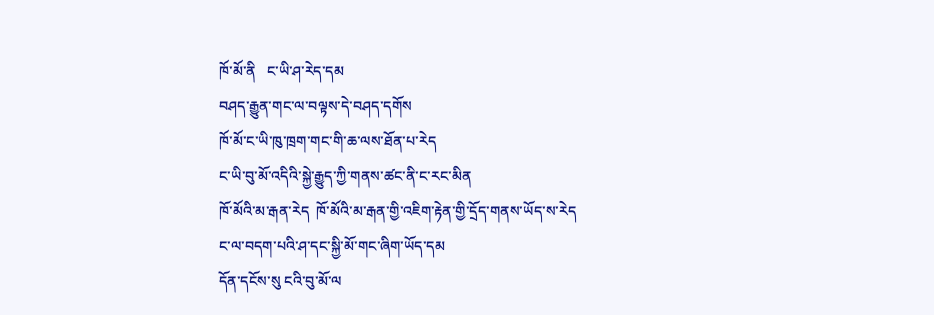ཁོ་མོ་ནི   ང་ཡི་ཤ་རེད་དམ
བཤད་རྒྱུན་གང་ལ་བལྟས་དེ་བཤད་དགོས
ཁོ་མོ་ང་ཡི་ཁུ་ཁྲག་གང་གི་ཆ་ལས་ཐོན་པ་རེད
ང་ཡི་བུ་མོ་འདིའི་སྐྱེ་རྒྱུད་ཀྱི་གནས་ཚང་ནི་ང་རང་མིན
ཁོ་མོའི་མ་རྒན་རེད  ཁོ་མོའི་མ་རྒན་གྱི་འཇིག་རྟེན་གྱི་དྲོད་གནས་ཡོད་ས་རེད
ང་ལ་བདག་པའི་ཤ་དང་སྐྱི་མོ་གང་ཞིག་ཡོད་དམ
དོན་དངོས་སུ ངའི་བུ་མོ་ལ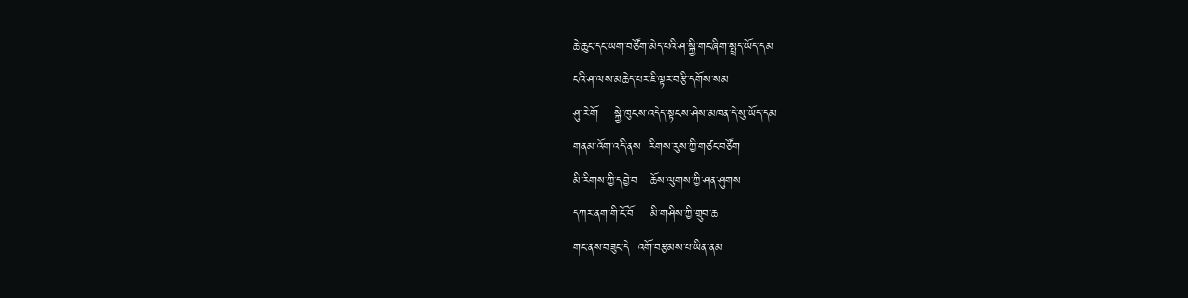ཆེ་ཆུང་དང་ཡག་བཙོག་མེད་པའི་ཤ་སྐྱི་གང་ཞིག་སྤྲད་ཡོད་དམ
ངའི་ཤ་ལས་མཆེད་པར་ཇི་ལྟར་བརྩི་དགོས་སམ
ཤུ་རེ་གོ    སྐྱེ་ཁུངས་འདེད་སྟངས་ཤེས་མཁན་དེ་སུ་ཡོད་དམ
གནམ་འོག་འདི་ནས  རིགས་རུས་ཀྱི་གཙང་བཙོག
མི་རིགས་ཀྱི་དབྱེ་བ   ཆོས་ལུགས་ཀྱི་ཤན་ཤུགས
དཀར་ནག་གི་ངོ་བོ    མི་གཤིས་ཀྱི་གྲུབ་ཆ
གང་ནས་བཟུང་དེ  འགོ་བརྩམས་པ་ཡིན་ནམ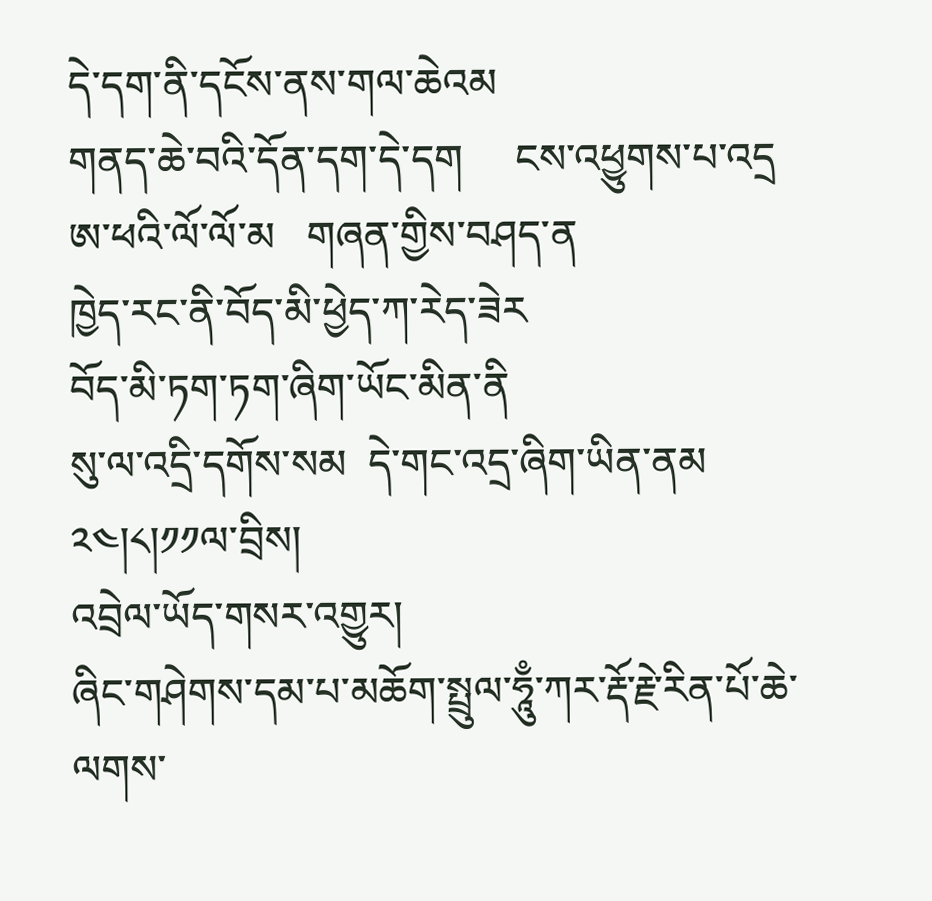དེ་དག་ནི་དངོས་ནས་གལ་ཆེའམ
གནད་ཆེ་བའི་དོན་དག་དེ་དག     ངས་འཕྱུགས་པ་འདྲ
ཨ་ཕའི་ལོ་ལོ་མ   གཞན་གྱིས་བཤད་ན
ཁྱེད་རང་ནི་བོད་མི་ཕྱེད་ཀ་རེད་ཟེར
བོད་མི་ཏག་ཏག་ཞིག་ཡོང་མིན་ནི
སུ་ལ་འདྲི་དགོས་སམ  དེ་གང་འདྲ་ཞིག་ཡིན་ནམ
༢༤།༨།༡༡ལ་བྲིས།
འབྲེལ་ཡོད་གསར་འགྱུར།
ཞིང་གཤེགས་དམ་པ་མཆོག་སྤྲུལ་ཧཱུྃ་ཀར་རྡོ་རྗེ་རིན་པོ་ཆེ་ལགས་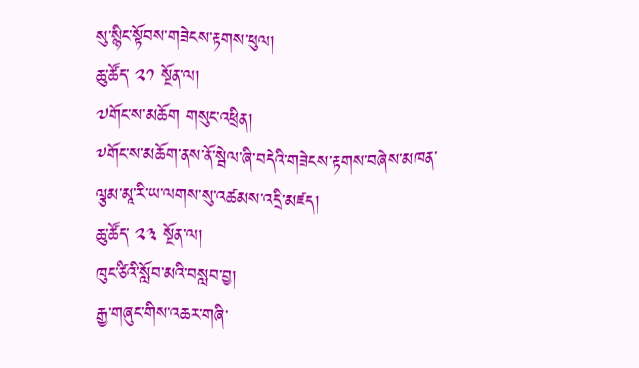སུ་སྙིང་སྟོབས་གཟེངས་རྟགས་ཕུལ།
ཆུ་ཚོད་ ༢༡ སྔོན་ལ།
༧གོང་ས་མཆོག གསུང་འཕྲིན།
༸གོང་ས་མཆོག་ནས་ནོ་སྦེལ་ཞི་བདེའི་གཟེངས་རྟགས་བཞེས་མཁན་ལྕམ་མཱ་རི་ཡ་ལགས་སུ་འཚམས་འདྲི་མཛད།
ཆུ་ཚོད་ ༢༣ སྔོན་ལ།
ཁུང་ཙིའི་སློབ་མའི་བསླབ་བྱ།
རྒྱ་གཞུང་གིས་འཆར་གཞི་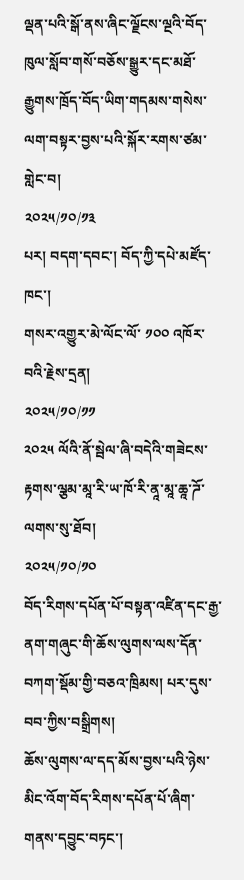ལྡན་པའི་སྒོ་ནས་ཞིང་ལྗོངས་ལྔའི་བོད་ཁུལ་སློབ་གསོ་བཅོས་སྒྱུར་དང་མཐོ་རྒྱུགས་ཁྲོད་བོད་ཡིག་གདམས་གསེས་ལག་བསྟར་བྱས་པའི་སྐོར་རགས་ཙམ་གླེང་བ།
༢༠༢༥/༡༠/༡༣
པར། བདག་དབང་། བོད་ཀྱི་དཔེ་མཛོད་ཁང་།
གསར་འགྱུར་མེ་ལོང་ལོ་ ༡༠༠ འཁོར་བའི་རྗེས་དྲན།
༢༠༢༥/༡༠/༡༡
༢༠༢༥ ལོའི་ནོ་སྦེལ་ཞི་བདེའི་གཟེངས་རྟགས་ལྕམ་མཱ་རི་ཡ་ཁོ་རི་ནཱ་མཱ་ཆཱ་ཌོ་ལགས་སུ་ཐོབ།
༢༠༢༥/༡༠/༡༠
བོད་རིགས་དཔོན་པོ་བསྟན་འཛིན་དང་རྒྱ་ནག་གཞུང་གི་ཆོས་ལུགས་ལས་དོན་བཀག་སྡོམ་གྱི་བཅའ་ཁྲིམས། པར་དུས་བབ་ཀྱིས་བསྒྲིགས།
ཆོས་ལུགས་ལ་དད་མོས་བྱས་པའི་ཉེས་མིང་འོག་བོད་རིགས་དཔོན་པོ་ཞིག་གནས་དབྱུང་བཏང་།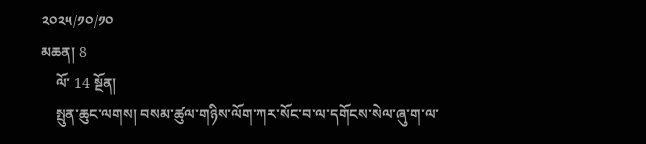༢༠༢༥/༡༠/༡༠
མཆན། 8
    ལོ་ 14 སྔོན།
    སྤུན་ཆུང་ལགས། བསམ་ཚུལ་གཉིས་ལོག་ཀར་སོང་བ་ལ་དགོངས་སེལ་ཞུ་ག་ལ་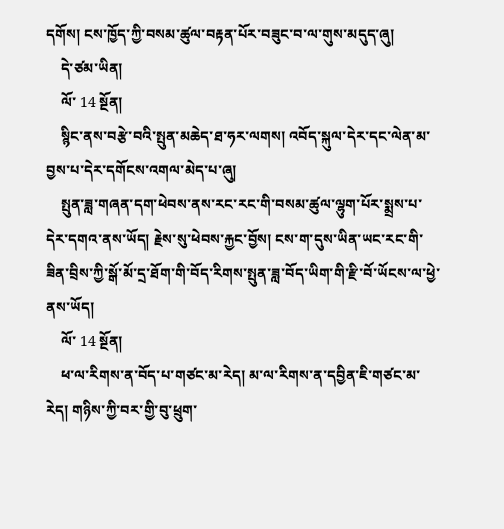དགོས། ངས་ཁྱོད་ཀྱི་བསམ་ཚུལ་བརྟན་པོར་བཟུང་བ་ལ་གུས་མདུད་ཞུ།
    དེ་ཙམ་ཡིན།
    ལོ་ 14 སྔོན།
    སྙིང་ནས་བརྩེ་བའི་སྤུན་མཆེད་ཐ་ཧར་ལགས། འབོད་སྐུལ་དེར་དང་ལེན་མ་བྱས་པ་དེར་དགོངས་འགལ་མེད་པ་ཞུ།
    སྤུན་ཟླ་གཞན་དག་ཕེབས་ནས་རང་རང་གི་བསམ་ཚུལ་ལྷུག་པོར་སྨྲས་པ་དེར་དགའ་ནས་ཡོད། རྗེས་སུ་ཕེབས་རྐྱང་བྱོས། ངས་ག་དུས་ཡིན་ཡང་རང་གི་ཟིན་བྲིས་ཀྱི་སྒོ་མོ་དྲ་ཐོག་གི་བོད་རིགས་སྤུན་ཟླ་བོད་ཡིག་གི་རྫི་བོ་ཡོངས་ལ་ཕྱེ་ནས་ཡོད།
    ལོ་ 14 སྔོན།
    ཕ་ལ་རིགས་ན་བོད་པ་གཙང་མ་རེད། མ་ལ་རིགས་ན་དབྱིན་ཇི་གཙང་མ་རེད། གཉིས་ཀྱི་བར་གྱི་བུ་ཕྲུག་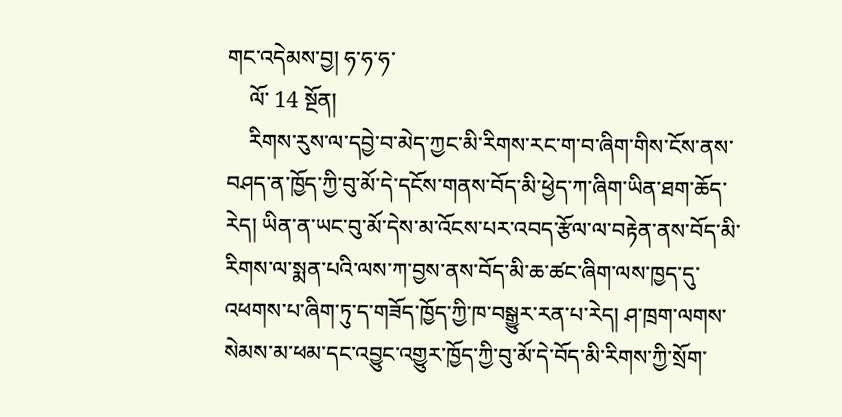གང་འདེམས་བྱ། ཧ་ཧ་ཧ་
    ལོ་ 14 སྔོན།
    རིགས་རུས་ལ་དབྱེ་བ་མེད་ཀྱང་མི་རིགས་རང་ག་བ་ཞིག་གིས་ངོས་ནས་བཤད་ན་ཁྱོད་ཀྱི་བུ་མོ་དེ་དངོས་གནས་བོད་མི་ཕྱེད་ཀ་ཞིག་ཡིན་ཐག་ཆོད་རེད། ཡིན་ན་ཡང་བུ་མོ་དེས་མ་འོངས་པར་འབད་རྩོལ་ལ་བརྟེན་ནས་བོད་མི་རིགས་ལ་སྨན་པའི་ལས་ཀ་བྱས་ནས་བོད་མི་ཆ་ཚང་ཞིག་ལས་ཁྱད་དུ་འཕགས་པ་ཞིག་ཏུ་ད་གཟོད་ཁྱོད་ཀྱི་ཁ་བསྒྱུར་རན་པ་རེད། ཤ་ཁྲག་ལགས་སེམས་མ་ཕམ་དང་འབྱུང་འགྱུར་ཁྱོད་ཀྱི་བུ་མོ་དེ་བོད་མི་རིགས་ཀྱི་སྲོག་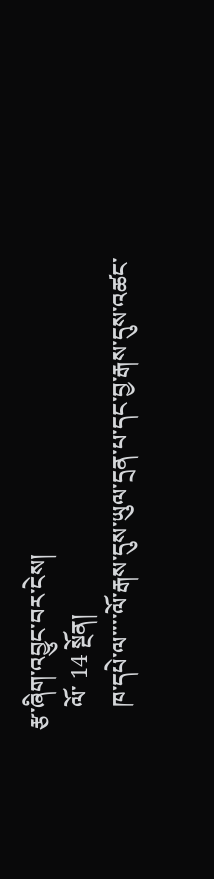རྩ་ཞིག་འབྱུང་བར་ངེས།
    ལོ་ 14 སྔོན།
    ཁ་དཔེ་ལ་་་་ལོ་རྒས་དུས་ཡུལ་དྲན་པ་དང་བྱ་རྒས་དུས་འཚང་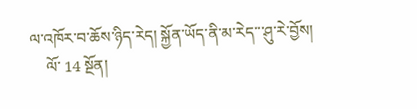ལ་འཁོར་བ་ཆོས་ཉིད་རེད། སྐྱོན་ཡོད་ནི་མ་རེད་་་ཤུ་རེ་བྱོས།
    ལོ་ 14 སྔོན།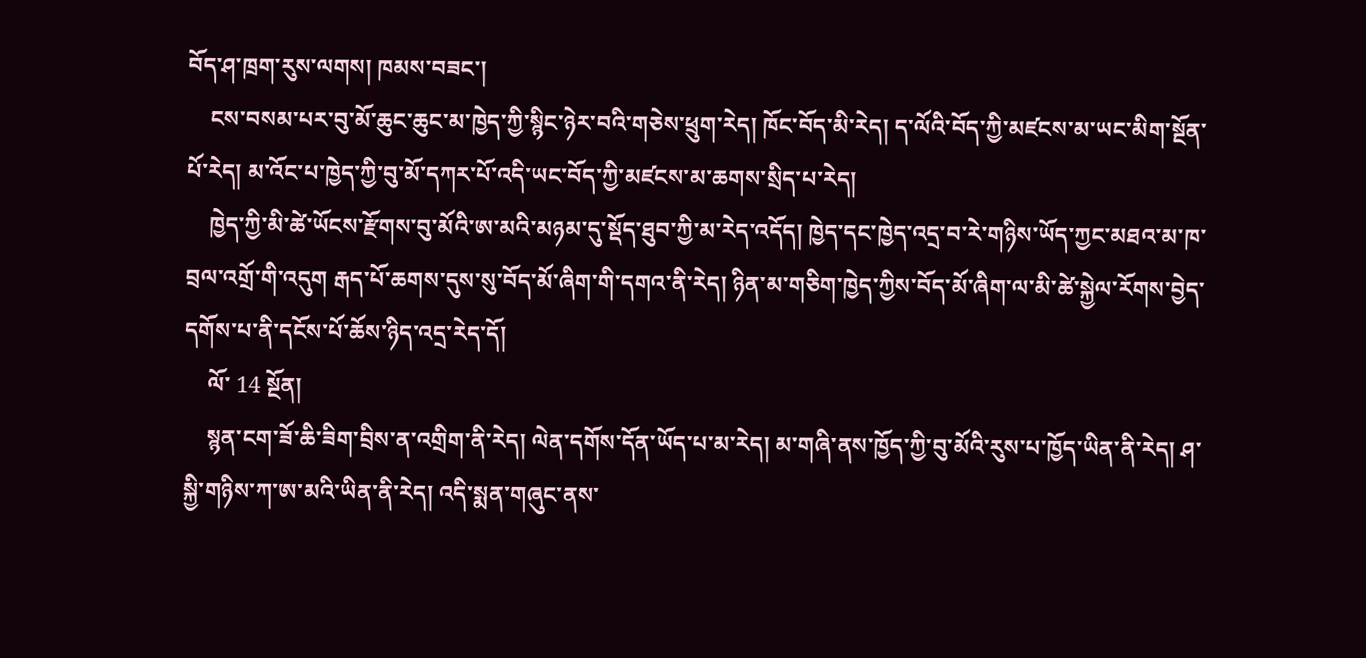བོད་ཤ་ཁྲག་རུས་ལགས། ཁམས་བཟང་།
    ངས་བསམ་པར་བུ་མོ་ཆུང་ཆུང་མ་ཁྱེད་ཀྱི་སྙིང་ཉེར་བའི་གཅེས་ཕྲུག་རེད། ཁོང་བོད་མི་རེད། ད་ལོའི་བོད་ཀྱི་མཛངས་མ་ཡང་མིག་སྔོན་པོ་རེད། མ་འོང་པ་ཁྱེད་ཀྱི་བུ་མོ་དཀར་པོ་འདི་ཡང་བོད་ཀྱི་མཛངས་མ་ཆགས་སྲིད་པ་རེད།
    ཁྱེད་ཀྱི་མི་ཚེ་ཡོངས་རྫོགས་བུ་མོའི་ཨ་མའི་མཉམ་དུ་སྡོད་ཐུབ་ཀྱི་མ་རེད་འདོད། ཁྱེད་དང་ཁྱེད་འདྲ་བ་རེ་གཉིས་ཡོད་ཀྱང་མཐའ་མ་ཁ་བྲལ་འགྲོ་གི་འདུག རྒད་པོ་ཆགས་དུས་སུ་བོད་མོ་ཞིག་གི་དགའ་ནི་རེད། ཉིན་མ་གཅིག་ཁྱེད་ཀྱིས་བོད་མོ་ཞིག་ལ་མི་ཚེ་སྐྱེལ་རོགས་བྱེད་དགོས་པ་ནི་དངོས་པོ་ཆོས་ཉིད་འདྲ་རེད་དོ།
    ལོ་ 14 སྔོན།
    སྙན་ངག་ཟོ་ཆི་ཟིག་བྲིས་ན་འགྲིག་ནི་རེད། ལེན་དགོས་དོན་ཡོད་པ་མ་རེད། མ་གཞི་ནས་ཁྱོད་ཀྱི་བུ་མོའི་རུས་པ་ཁྱོད་ཡིན་ནི་རེད། ཤ་སྐྱི་གཉིས་ཀ་ཨ་མའི་ཡིན་ནི་རེད། འདི་སྨན་གཞུང་ནས་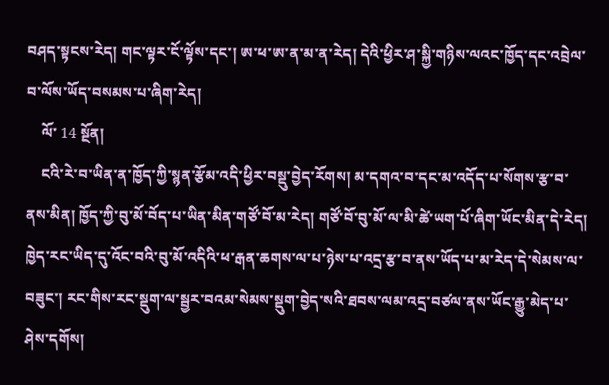བཤད་སྟངས་རེད། གང་ལྟར་ངོ་ལྟོས་དང་། ཨ་ཕ་ཨ་ན་མ་ན་རེད། དེའི་ཕྱིར་ཤ་སྐྱི་གཉིས་ལའང་ཁྱོད་དང་འབྲེལ་བ་ལོས་ཡོད་བསམས་པ་ཞིག་རེད།
    ལོ་ 14 སྔོན།
    ངའི་རེ་བ་ཡིན་ན་ཁྱོད་ཀྱི་སྙན་རྩོམ་འདི་ཕྱིར་བསྡུ་བྱེད་རོགས། མ་དགའ་བ་དང་མ་འདོད་པ་སོགས་རྩ་བ་ནས་མིན། ཁྱོད་ཀྱི་བུ་མོ་བོད་པ་ཡིན་མིན་གཙོ་བོ་མ་རེད། གཙོ་བོ་བུ་མོ་ལ་མི་ཚེ་ཡག་པོ་ཞིག་ཡོང་མིན་དེ་རེད། ཁྱེད་རང་ཡིད་དུ་འོང་བའི་བུ་མོ་འདིའི་ཕ་རྒན་ཆགས་ལ་པ་ཉེས་པ་འདྲ་རྩ་བ་ནས་ཡོད་པ་མ་རེད་དེ་སེམས་ལ་བཟུང་། རང་གིས་རང་སྡུག་ལ་སྦྱར་བའམ་སེམས་སྡུག་བྱེད་སའི་ཐབས་ལམ་འདྲ་བཙལ་ནས་ཡོང་རྒྱུ་མེད་པ་ཤེས་དགོས།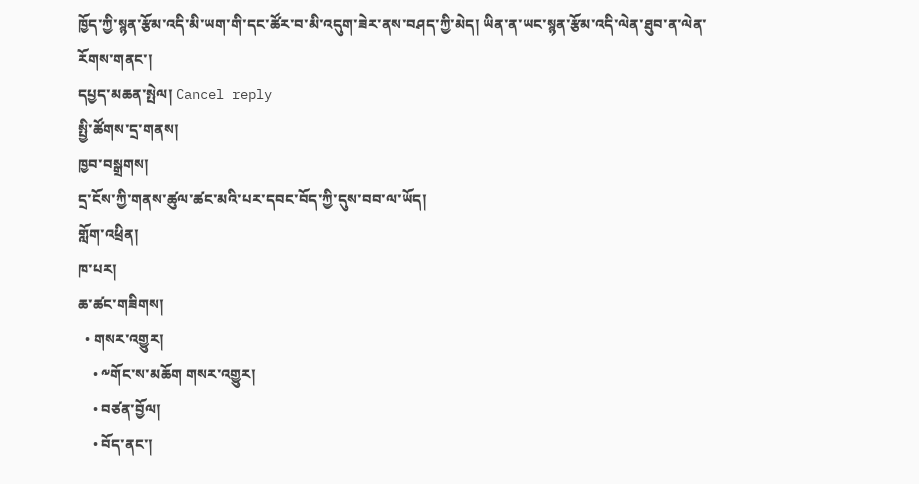ཁྱོད་ཀྱི་སྙན་རྩོམ་འདི་མི་ཡག་གི་དང་ཚོར་བ་མི་འདུག་ཟེར་ནས་བཤད་ཀྱི་མེད། ཡིན་ན་ཡང་སྙན་རྩོམ་འདི་ལེན་ཐུབ་ན་ལེན་རོགས་གནང་།
དཔྱད་མཆན་སྤེལ། Cancel reply
སྤྱི་ཚོགས་དྲ་གནས།
ཁྱབ་བསྒྲགས།
དྲ་ངོས་ཀྱི་གནས་ཚུལ་ཚང་མའི་པར་དབང་བོད་ཀྱི་དུས་བབ་ལ་ཡོད།
གློག་འཕྲིན།
ཁ་པར།
ཆ་ཚང་གཟིགས།
  • གསར་འགྱུར།
    • ༸གོང་ས་མཆོག གསར་འགྱུར།
    • བཙན་བྱོལ།
    • བོད་ནང་།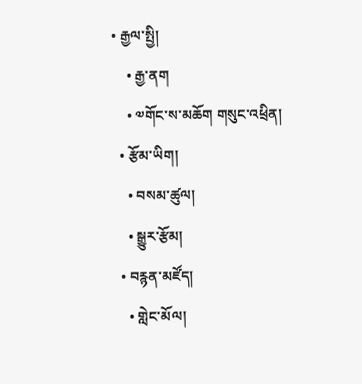• རྒྱལ་སྤྱི།
    • རྒྱ་ནག
    • ༧གོང་ས་མཆོག གསུང་འཕྲིན།
  • རྩོམ་ཡིག།
    • བསམ་ཚུལ།
    • སྒྱུར་རྩོམ།
  • བརྙན་མཛོད།
    • གླེང་མོལ།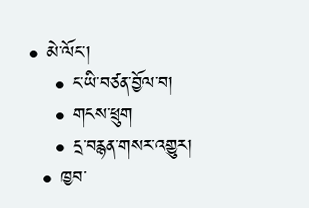• མེ་ལོང་།
    • ང་ཡི་བཙན་བྱོལ་བ།
    • གངས་ཕྲུག
    • དྲ་བརྙན་གསར་འགྱུར།
  • ཁྱབ་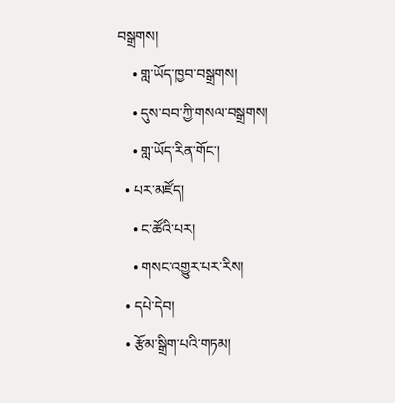བསྒྲགས།
    • གླ་ཡོད་ཁྱབ་བསྒྲགས།
    • དུས་བབ་ཀྱི་གསལ་བསྒྲགས།
    • གླ་ཡོད་རིན་གོང་།
  • པར་མཛོད།
    • ང་ཚོའི་པར།
    • གསང་འགྱུར་པར་རིས།
  • དཔེ་དེབ།
  • རྩོམ་སྒྲིག་པའི་གཏམ།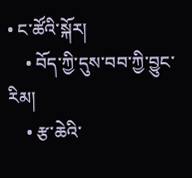• ང་ཚོའི་སྐོར།
    • བོད་ཀྱི་དུས་བབ་ཀྱི་བྱུང་རིམ།
    • རྩ་ཆེའི་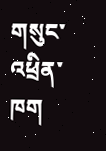གསུང་འཕྲིན་ཁག